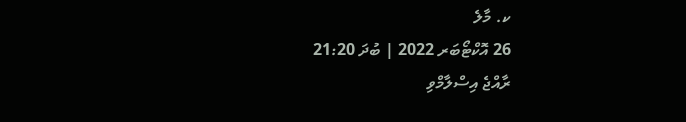ކ. މާލެ
26 އޮކްޓޯބަރ 2022 | ބުދަ 21:20
ރާއްޖެ އިސްލާމްވި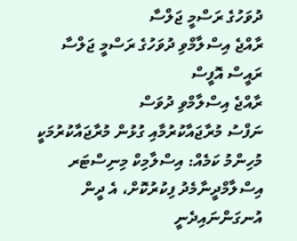ދުވަހުގެ ރަސްމީ ޖަލްސާ
ރާއްޖެ އިސްލާމްވި ދުވަހުގެ ރަސްމީ ޖަލްސާ
ރައީސް އޮފީސް
ރާއްޖެ އިސްލާމްވި ދުވަސް
ނަފްސު މުރާޖައާކުރުމާއި ގުޅުން މުރާޖައާކުރުމަކީ މުހިންމު ކަމެއް: އިސްލާމިކް މިނިސްޓަރ
އިސްލާމްދީނާމެދު ފިކުރުކޮށް، އެ ދީން އުނގަންނައިދެނީ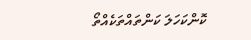ކޮންކަހަލަ ކަންތައްތަކެއްތޯ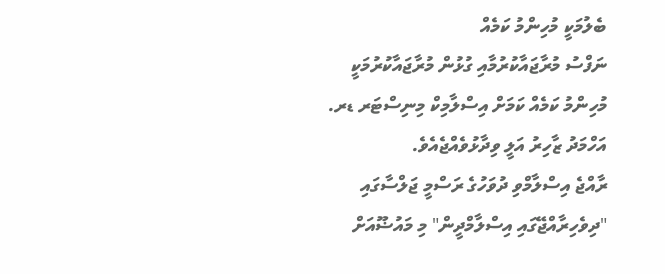ބެލުމަކީ މުހިންމު ކަމެއް
ނަފްސު މުރާޖައާކުރުމާއި ގުޅުން މުރާޖައާކުރުމަކީ މުހިންމު ކަމެއް ކަމަށް އިސްލާމިކް މިނިސްޓަރ ޑރ. އަހްމަދު ޒާހިރު އަލީ ވިދާޅުވެއްޖެއެވެ.
ރާއްޖެ އިސްލާމްވި ދުވަހުގެ ރަސްމީ ޖަލްސާގައި "ދިވެހިރާއްޖޭގައި އިސްލާމްދީން" މި މައުޟޫއަށް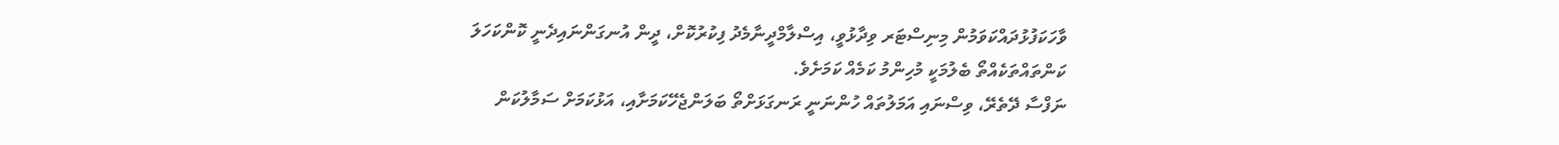ވާހަކަފުޅުދައްކަވަމުން މިނިސްޓަރ ވިދާޅުވީ، އިސްލާމްދީނާމެދު ފިކުރުކޮށް، ދީން އުނގަންނައިދެނީ ކޮންކަހަލަ ކަންތައްތަކެއްތޯ ބެލުމަކީ މުހިންމު ކަމެއް ކަމަށެވެ.
ނަފްސާ ދޭތެރޭ، ވިސްނައި އަމަލުތައް ހުންނަނީ ރަނގަޅަށްތޯ ބަލަންޖެހޭކަމަށާއި، އަޅުކަމަށް ސަމާލުކަން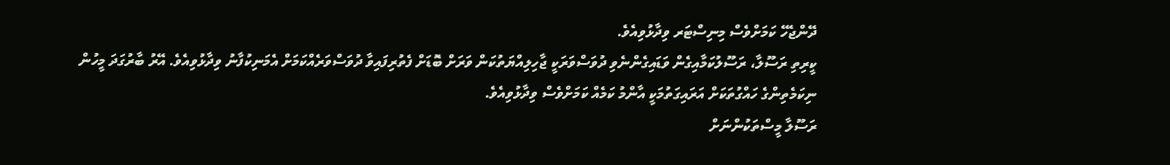ދޭންޖެހޭ ކަމަށްވެސް މިނިސްޓަރ ވިދާޅުވިއެވެ.
ކީރިތި ރަސޫލާ، ރަސޫލުކަމާއިގެން ވަޑައިގެންނެވި ދުވަސްވަރަކީ ޖާހިލިއްޔަތުކަން ވަރަށް ބޮޑަށް ފެތުރިފައިވާ ދުވަސްވަރެއްކަމަށް އެމަނިކުފާނު ވިދާޅުވިއެވެ. އޭރު ބާރުގަދަ މީހުން ނިކަމެތިންގެ ހައްގުތަކަށް އަރައިގަތުމަކީ އާންމު ކަމެއް ކަމަށްވެސް ވިދާޅުވިއެވެ.
ރަސޫލާ މީސްތަކުންނަށް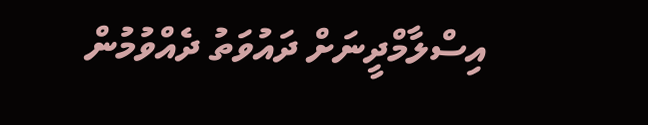އިސްލާމްދީނަށް ދައުވަތު ދެއްވުމުން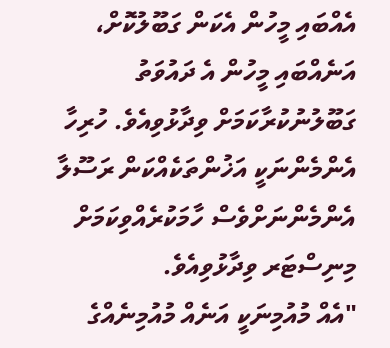އެއްބައި މީހުން އެކަން ގަބޫލުކޮށް، އަނެއްބައި މީހުން އެ ދައުވަތު ގަބޫލުނުކުރާކަމަށް ވިދާޅުވިއެވެ. ހުރިހާ އެންމެންނަކީ އަޚުންތަކެއްކަން ރަސޫލާ އެންމެންނަށްވެސް ހާމަކުރެއްވިކަމަށް މިނިސްޓަރ ވިދާޅުވިއެވެ.
"އެއް މުއުމިނަކީ އަނެއް މުއުމިނެއްގެ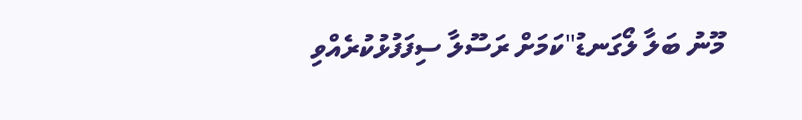މޫނު ބަލާ ލޯގަނޑު"ކަމަށް ރަސޫލާ ސިފަފުޅުކުރެއްވި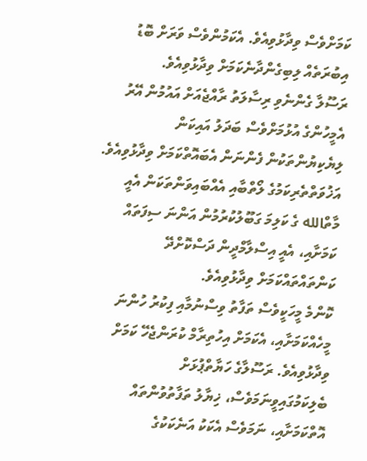ކަމަށްވެސް ވިދާޅުވިއެވެ. އެކަމުންވެސް ވަރަށް ބޮޑު އިބުރަތެއް ލިބިގެންދާނެކަމަށް ވިދާޅުވިއެވެ.
ރަސޫލާ ގެންނެވި ރިސާލަތު ރާއްޖެއަށް އައުމުން އޭރު އެމީހުންގެ އުޅުމަށްވެސް ބަދަލު އައިކަން ލިޔެކިޔުންތަކުން ފެންނަން އެބައޮތްކަމަށް ވިދާޅުވިއެވެ.
އަޚުވަތްތެރިކަމުގެ ލޯތްބާއި އެއްބައިވަންތަކަން އެއީ މާތްالله ގެ ކަލިމަ ގަބޫލުކުރުމުން އަންނަ ސިފަތައް ކަމަށާއި، އެއީ އިސްލާމްދީން ދަސްކޮށްދޭ ކަންތައްތައްކަމަށް ވިދާޅުވިއެވެ.
ކޮންމެ މީހަކީވެސް ތަފާތު ވިސްނުމާއި ފިކުރު ހުންނަ މީހެއްކަމަށާއި، އެކަމަށް އިހުތިރާމް ކުރަންޖެހޭ ކަމަށް ވިދާޅުވިއެވެ. ރަސޫލާގެ ހަޔާތްޕުޅަށް ބެލިކަމުގައިވީނަމަވެސް، ޚިޔާލު ތަފާތުވުންތައް އޮތްކަމަށާއި، ނަމަވެސް އެކަކު އަނެކަކުގެ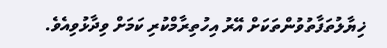ޚިޔާލުތަފާތުވުންތަކަށް އޭރު އިހުތިރާމްކުރި ކަމަށް ވިދާޅުވިއެވެ.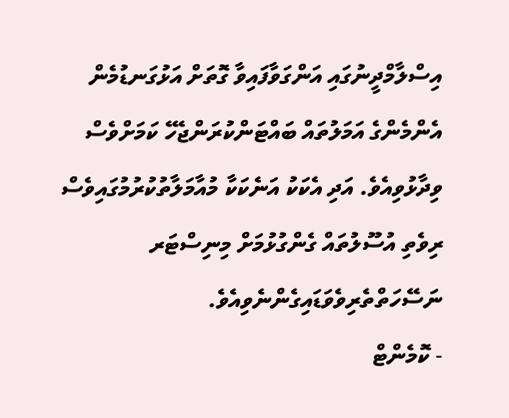އިސްލާމްދީނުގައި އަންގަވާފައިވާ ގޮތަށް އަޅުގަނޑުމެން އެންމެންގެ އަމަލުތައް ބައްޓަންކުރަންޖެހޭ ކަމަށްވެސް ވިދާޅުވިއެވެ. އަދި އެކަކު އަނެކަކާ މުއާމަލާތުކުރުމުގައިވެސް ރިވެތި އުސޫލުތައް ގެންގުޅުމަށް މިނިސްޓަރ ނަސޭހަތްތެރިވެވަޑައިގެންނެވިއެވެ.
- ކޮމެންޓް